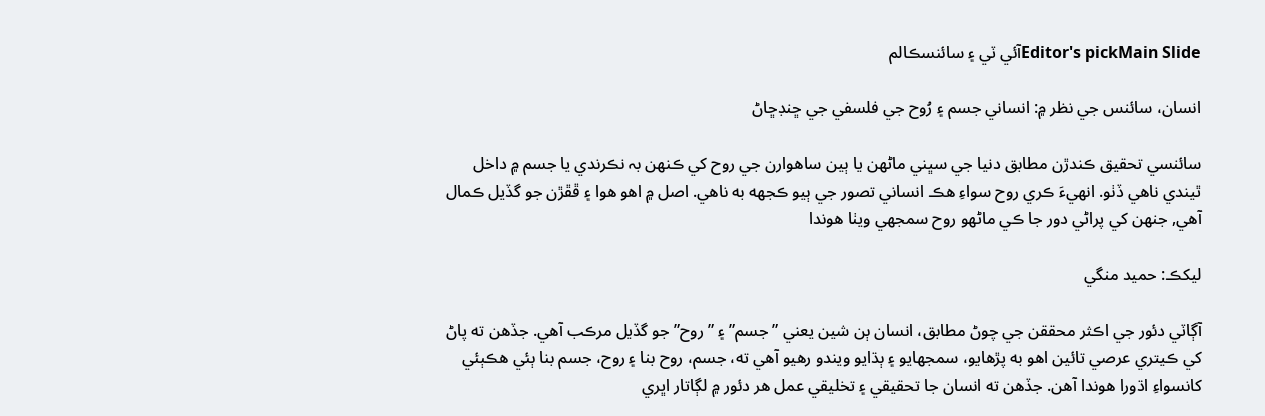Editor's pickMain Slideآئي ٽي ۽ سائنسڪالم

انسان، سائنس جي نظر ۾: انساني جسم ۽ رُوح جي فلسفي جي ڇنڊڇاڻ

سائنسي تحقيق ڪندڙن مطابق دنيا جي سڀني ماڻهن يا ٻين ساهوارن جي روح کي ڪنهن بہ نڪرندي يا جسم ۾ داخل ٿيندي ناهي ڏٺو. انهيءَ ڪري روح سواءِ هڪ انساني تصور جي ٻيو ڪجهه به ناهي. اصل ۾ اهو هوا ۽ ڦڦڙن جو گڏيل ڪمال آهي, جنهن کي پراڻي دور جا ڪي ماڻهو روح سمجهي ويٺا هوندا

ليکڪ: حميد منگي

آڳاٽي دئور جي اڪثر محققن جي چوڻ مطابق، انسان ٻن شين يعني ”جسم” ۽ ”روح” جو گڏيل مرڪب آهي. جڏهن ته پاڻ کي ڪيتري عرصي تائين اهو به پڙهايو، سمجهايو ۽ ٻڌايو ويندو رهيو آهي ته، جسم، روح بنا ۽ روح، جسم بنا ٻئي هڪٻئي کانسواءِ اڌورا هوندا آهن. جڏهن ته انسان جا تحقيقي ۽ تخليقي عمل هر دئور ۾ لڳاتار اڀري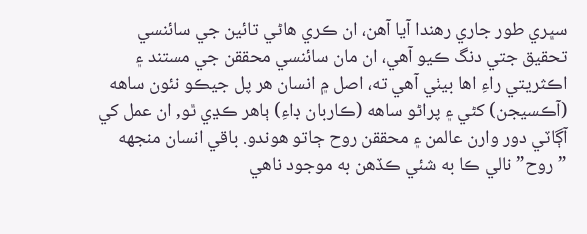سڀري طور جاري رهندا آيا آهن، ان ڪري هاڻي تائين جي سائنسي تحقيق جتي دنگ ڪيو آهي، ان مان سائنسي محققن جي مستند ۽ اڪثريتي راءِ اها بيٺي آهي ته، اصل ۾ انسان هر پل جيڪو نئون ساهه (آڪسيجن) کڻي ۽ پراڻو ساهه (ڪاربان ڊاءِ) ٻاهر ڪڍي ٿو, ان عمل کي آڳاٽي دور وارن عالمن ۽ محققن روح ڄاتو هوندو. باقي انسان منجهه ”روح” نالي ڪا به شئي ڪڏهن به موجود ناهي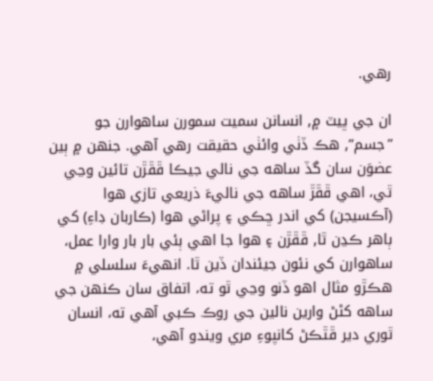رهي.

ان جي ڀيٽ ۾, انسانن سميت سمورن ساهوارن جو ”جسم”, هڪ ڏٺي وائٺي حقيقت رهي آهي. جنهن ۾ ٻين عضوَن سان گڏ ساهه جي نالي جيڪا ڦڦڙن تائين وڃي ٿي، اهي ڦڦڙ ساهه جي ناليءَ ذريعي تازي هوا (آڪسيجن) کي اندر ڇڪي ۽ پراڻي هوا (ڪاربان ڊاءِ) کي ٻاهر ڪڍن ٿا, ڦڦڙن ۽ هوا جا اهي ٻئي بار بار وارا عمل، ساهوارن کي نئون جيئندان ڏين ٿا. انهيءَ سلسلي ۾ هڪڙو مثال اهو ڏنو وڃي ٿو ته، اتفاق سان ڪنهن جي ساهه کڻڻ وارين نالين جي روڪ ڪبي آهي ته، انسان ٿوري دير ڦٿڪڻ کانپوءِ مري ويندو آهي،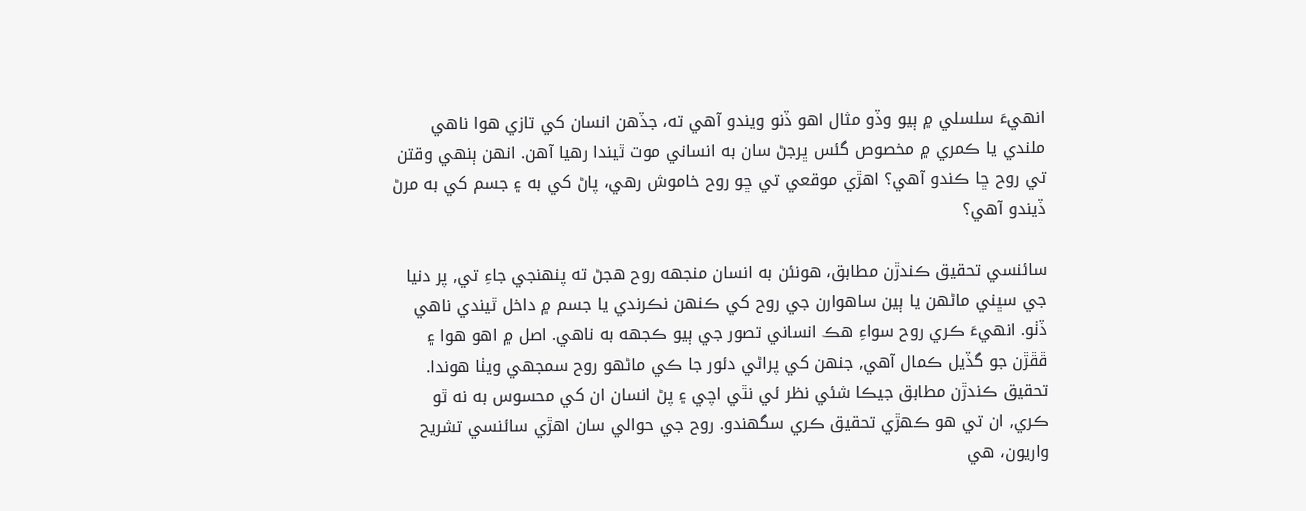انهيءَ سلسلي ۾ ٻيو وڏو مثال اهو ڏنو ويندو آهي ته، جڏهن انسان کي تازي هوا ناهي ملندي يا ڪمري ۾ مخصوص گئس ڀرجڻ سان به انساني موت ٿيندا رهيا آهن. انهن ٻنهي وقتن تي روح ڇا ڪندو آهي؟ اهڙي موقعي تي ڇو روح خاموش رهي، پاڻ کي به ۽ جسم کي به مرڻ ڏيندو آھي؟

سائنسي تحقيق ڪندڙن مطابق، هونئن به انسان منجهه روح هجڻ ته پنهنجي جاءِ تي, پر دنيا جي سڀني ماڻهن يا ٻين ساهوارن جي روح کي ڪنهن نڪرندي يا جسم ۾ داخل ٿيندي ناهي ڏٺو. انهيءَ ڪري روح سواءِ هڪ انساني تصور جي ٻيو ڪجهه به ناهي. اصل ۾ اهو هوا ۽ ڦڦڙن جو گڏيل ڪمال آهي, جنهن کي پراڻي دئور جا ڪي ماڻهو روح سمجهي ويٺا هوندا. تحقيق ڪندڙن مطابق جيڪا شئي نظر ئي نٿي اچي ۽ پڻ انسان ان کي محسوس به نه ٿو ڪري, ان تي هو ڪهڙي تحقيق ڪري سگهندو. روح جي حوالي سان اهڙي سائنسي تشريح واريون، هي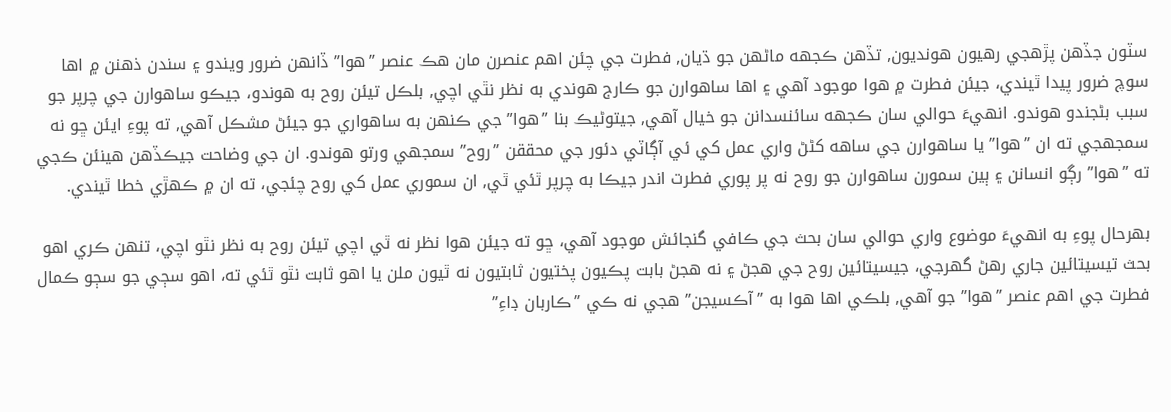سٽون جڏهن پڙهجي رهيون هونديون, تڏهن ڪجهه ماڻهن جو ڌيان, فطرت جي چئن اهم عنصرن مان هڪ عنصر ”هوا” ڏانهن ضرور ويندو ۽ سندن ذهنن ۾ اها سوچ ضرور پيدا ٿيندي، جيئن فطرت ۾ هوا موجود آهي ۽ اها ساهوارن جو ڪارج هوندي به نظر نٿي اچي, بلڪل تيئن روح به هوندو، جيڪو ساهوارن جي چرپر جو سبب بڻجندو هوندو. انهيءَ حوالي سان ڪجهه سائنسدانن جو خيال آهي, جيتوڻيڪ بنا ”هوا” جي ڪنهن به ساهواري جو جيئڻ مشڪل آهي, ته پوءِ ايئن ڇو نه سمجهجي ته ان ”هوا” يا ساهوارن جي ساهه کڻڻ واري عمل کي ئي آڳاٽي دئور جي محققن ”روح” سمجهي ورتو هوندو. ان جي وضاحت جيڪڏهن هينئن ڪجي ته ”هوا” رڳو انسانن ۽ ٻين سمورن ساهوارن جو روح نه پر پوري فطرت اندر جيڪا به چرپر ٿئي ٿي, ان سموري عمل کي روح چئجي، ته ان ۾ ڪهڙي خطا ٿيندي.

بهرحال پوءِ به انهيءَ موضوع واري حوالي سان بحث جي ڪافي گنجائش موجود آهي، ڇو ته جيئن هوا نظر نه ٿي اچي تيئن روح به نظر نٿو اچي، تنهن ڪري اهو بحث تيسيتائين جاري رهڻ گھرجي، جيسيتائين روح جي هجڻ ۽ نه هجڻ بابت پڪيون پختيون ثابتيون نه ٿيون ملن يا اهو ثابت نٿو ٿئي ته، اهو سڄي جو سڄو ڪمال فطرت جي اهم عنصر ”هوا” جو آهي, بلڪي اها هوا به ”آڪسيجن” هجي نه ڪي ”ڪاربان ڊاءِ”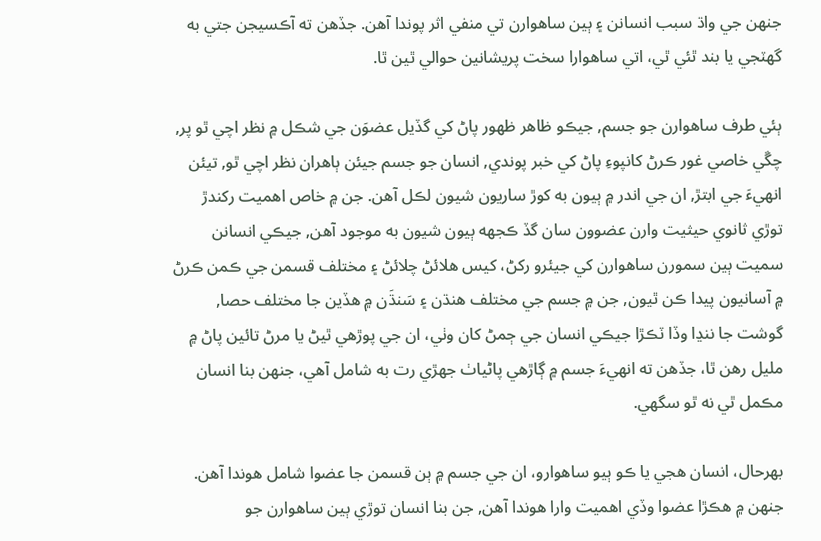جنهن جي واڌ سبب انسانن ۽ ٻين ساهوارن تي منفي اثر پوندا آھن. جڏھن ته آڪسيجن جتي به گهٽجي يا بند ٿئي ٿي، اتي ساهوارا سخت پريشانين حوالي ٿين ٿا.

ٻئي طرف ساهوارن جو جسم, جيڪو ظاهر ظهور پاڻ کي گڏيل عضوَن جي شڪل ۾ نظر اچي ٿو پر, چڱي خاصي غور ڪرڻ کانپوءِ پاڻ کي خبر پوندي, انسان جو جسم جيئن ٻاهران نظر اچي ٿو, تيئن انهيءَ جي ابتڙ, ان جي اندر ۾ ٻيون به کوڙ ساريون شيون لڪل آهن. جن ۾ خاص اهميت رکندڙ توڙي ثانوي حيثيت وارن عضوون سان گڏ ڪجهه ٻيون شيون به موجود آهن, جيڪي انسانن سميت ٻين سمورن ساهوارن کي جيئرو رکڻ، کيس هلائڻ چلائڻ ۽ مختلف قسمن جي ڪمن ڪرڻ ۾ آسانيون پيدا ڪن ٿيون, جن ۾ جسم جي مختلف هنڌن ۽ سَنڌَن ۾ هڏين جا مختلف حصا, گوشت جا ننڍا وڏا ٽڪڙا جيڪي انسان جي ڄمڻ کان وٺي، ان جي پوڙهي ٿيڻ يا مرڻ تائين پاڻ ۾ مليل رهن ٿا، جڏهن ته انهيءَ جسم ۾ ڳاڙهي پاڻياٺ جهڙي رت به شامل آهي، جنهن بنا انسان مڪمل ٿي نه ٿو سگهي.

بهرحال، انسان هجي يا ڪو ٻيو ساهوارو، ان جي جسم ۾ ٻن قسمن جا عضوا شامل هوندا آهن. جنهن ۾ هڪڙا عضوا وڏي اهميت وارا هوندا آهن, جن بنا انسان توڙي ٻين ساهوارن جو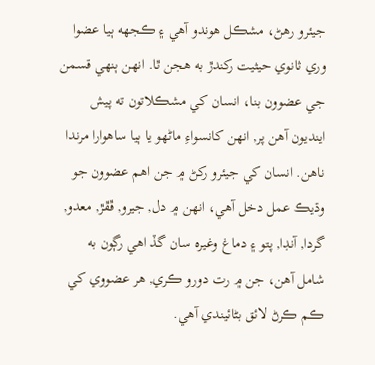جيئرو رهڻ، مشڪل هوندو آهي ۽ ڪجهه ٻيا عضوا وري ثانوي حيثيت رکندڙ به هجن ٿا. انهن ٻنهي قسمن جي عضوون بنا، انسان کي مشڪلاتون ته پيش اينديون آهن پر, انهن کانسواءِ ماڻهو يا ٻيا ساهوارا مرندا ناهن. انسان کي جيئرو رکڻ ۾ جن اهم عضوون جو وڌيڪ عمل دخل آهي، انهن ۾ دل, جيرو, ڦڦڙ, معدو, گردا, آنڊا, پتو ۽ دماغ وغيره سان گڏ اهي رڳون به شامل آهن، جن ۾ رت دورو ڪري, هر عضووي کي ڪم ڪرڻ لائق بڻائيندي آهي.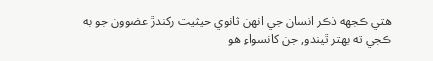هتي ڪجهه ذڪر انسان جي انهن ثانوي حيثيت رکندڙ عضوون جو به ڪجي ته بهتر ٿيندو, جن کانسواءِ هو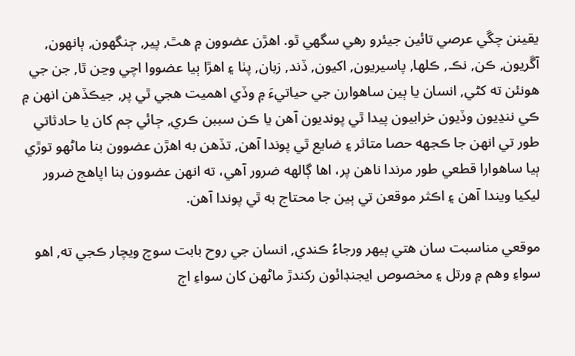يقينن چڱي عرصي تائين جيئرو رهي سگهي ٿو. اهڙن عضوون ۾ هٿ, پير, ڄنگهون, ٻانهون, آڱريون, ڪن, نڪ, ڪلها, پاسيريون, اکيون, ڏند, زبان, پٺا ۽ اهڙا ٻيا عضووا اچي وڃن ٿا, جن جي هونئن ته کڻي, انسان يا ٻين ساهوارن جي حياتيءَ ۾ وڏي اهميت هجي ٿي پر, جيڪڏهن انهن ۾ ڪي ننڍيون وڏيون خرابيون پيدا ٿي پونديون آهن يا ڪن سببن ڪري, ڄائي ڄم کان يا حادثاتي طور تي انهن جا ڪجهه حصا متاثر ۽ ضايع ٿي پوندا آهن, تڏهن به اهڙن عضوون بنا ماڻهو توڙي ٻيا ساهوارا قطعي طور مرندا ناهن پر، اها ڳالهه ضرور آهي، ته انهن عضوون بنا اپاهج ضرور ليکيا ويندا آهن ۽ اڪثر موقعن تي ٻين جا محتاج به ٿي پوندا آهن.

موقعي مناسبت سان هتي ٻيهر ورجاءُ ڪندي, انسان جي روح بابت سوچ ويچار ڪجي ته, اهو سواءِ وهم ۾ ورتل ۽ مخصوص ايجنڊائون رکندڙ ماڻهن کان سواءِ اڄ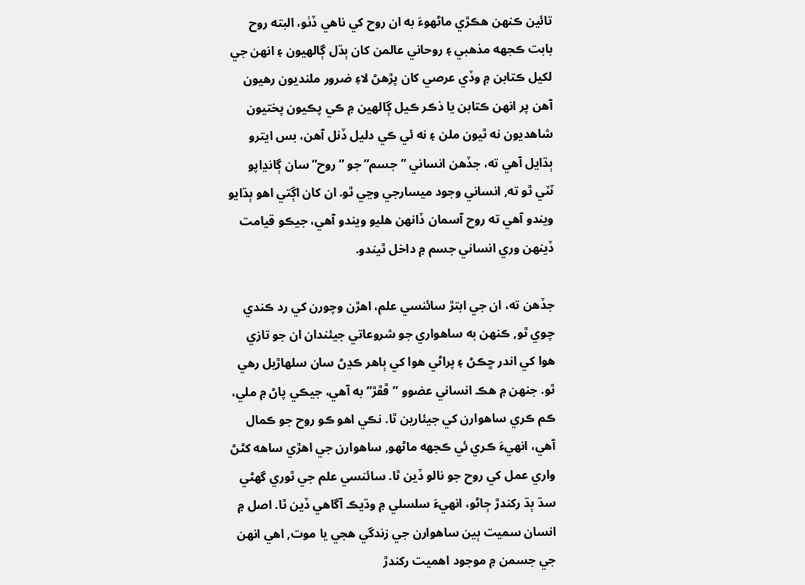تائين ڪنهن هڪڙي ماڻهوءَ به ان روح کي ناهي ڏٺو، البته روح بابت ڪجهه مذهبي ۽ روحاني عالمن کان ٻڌل ڳالهيون ۽ انهن جي لکيل ڪتابن ۾ وڏي عرصي کان پڙهڻ لاءِ ضرور ملنديون رهيون آهن پر انهن ڪتابن يا ذڪر ڪيل ڳالهين ۾ ڪي پڪيون پختيون شاهديون نه ٿيون ملن ۽ نه ئي ڪي دليل ڏنل آھن، بس ايترو ٻڌايل آھي ته، جڏهن انساني ”جسم” جو ”روح” سان ڳانڍاپو ٽٽي ٿو ته, انساني وجود ميسارجي وڃي ٿو. ان کان اڳتي اهو ٻڌايو ويندو آهي ته روح آسمان ڏانهن هليو ويندو آهي، جيڪو قيامت ڏينهن وري انساني جسم ۾ داخل ٿيندو.

جڏهن ته، ان جي ابتڙ سائنسي علم، اهڙن وچورن کي رد ڪندي چوي ٿو, ڪنهن به ساهواري جو شروعاتي جيئندان ان جو تازي هوا کي اندر ڇڪڻ ۽ پراڻي هوا کي ٻاهر ڪڍڻ سان سلهاڙيل رهي ٿو. جنهن ۾ هڪ انساني عضوو ”ڦڦڙ” به آهي، جيڪي پاڻ ۾ ملي، ڪم ڪري ساهوارن کي جيئارين ٿا. نڪي اهو ڪو روح جو ڪمال آهي، انهيءَ ڪري ئي ڪجهه ماڻهو, ساهوارن جي اهڙي ساهه کڻڻ واري عمل کي روح جو نالو ڏين ٿا. سائنسي علم جي ٿوري گهڻي سڌ ٻڌ رکندڙ ڄاڻو، انهيءَ سلسلي ۾ وڌيڪ آگاهي ڏين ٿا. اصل ۾ انسان سميت ٻين ساهوارن جي زندگي هجي يا موت, اهي انهن جي جسمن ۾ موجود اهميت رکندڙ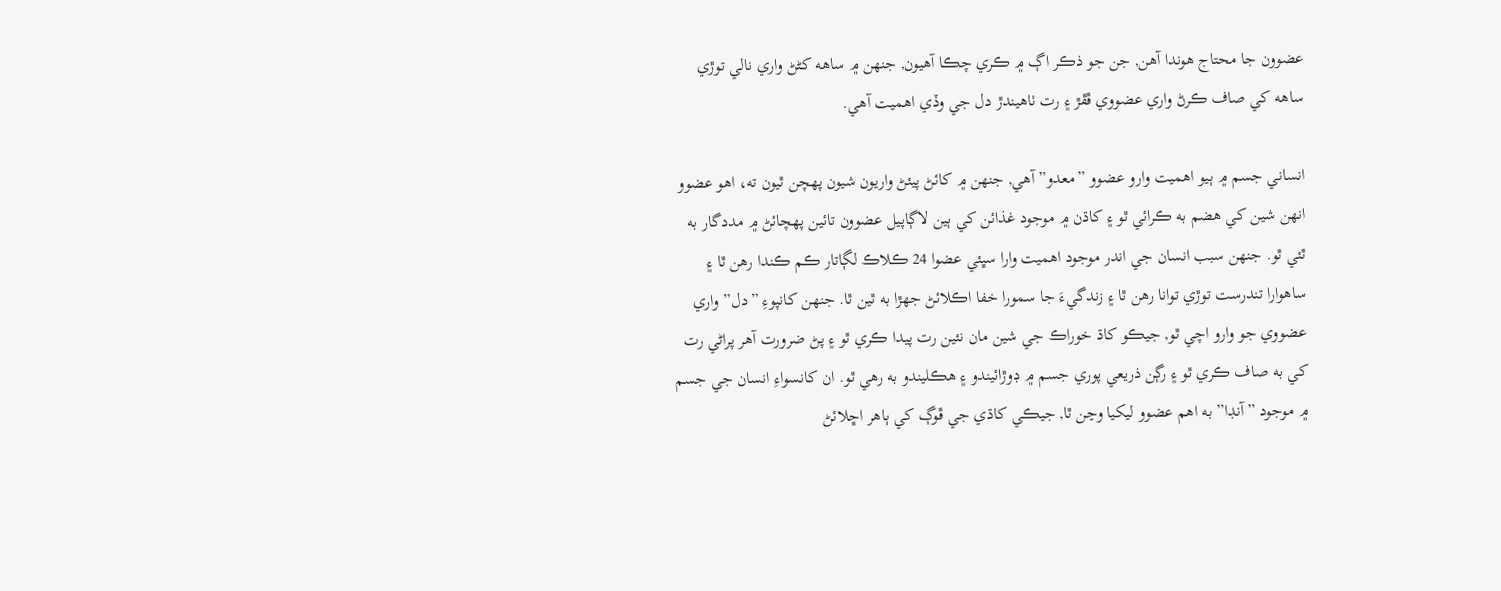عضوون جا محتاج هوندا آهن, جن جو ذڪر اڳ ۾ ڪري چڪا آهيون, جنهن ۾ ساهه کڻڻ واري نالي توڙي ساهه کي صاف ڪرڻ واري عضووي ڦڦڙ ۽ رت ٺاهيندڙ دل جي وڏي اهميت آهي.

انساني جسم ۾ ٻيو اهميت وارو عضوو ”معدو” آهي, جنهن ۾ کائڻ پيئڻ واريون شيون پهچن ٿيون ته، اهو عضوو انهن شين کي هضم به ڪرائي ٿو ۽ کاڌن ۾ موجود غذائن کي ٻين لاڳاپيل عضوون تائين پهچائڻ ۾ مددگار به ٿئي ٿو. جنهن سبب انسان جي اندر موجود اهميت وارا سڀئي عضوا 24 ڪلاڪ لڳاتار ڪم ڪندا رهن ٿا ۽ ساهوارا تندرست توڙي توانا رهن ٿا ۽ زندگيءَ جا سمورا خفا اڪلائڻ جھڙا به ٿين ٿا. جنهن کانپوءِ ”دل” واري عضووي جو وارو اچي ٿو, جيڪو کاڌ خوراڪ جي شين مان نئين رت پيدا ڪري ٿو ۽ پڻ ضرورت آهر پراڻي رت کي به صاف ڪري ٿو ۽ رڳن ذريعي پوري جسم ۾ ڊوڙائيندو ۽ هڪليندو به رهي ٿو. ان کانسواءِ انسان جي جسم ۾ موجود ”آنڊا” به اهم عضوو ليکيا وڃن ٿا, جيڪي کاڌي جي ڦوڳ کي ٻاهر اڇلائڻ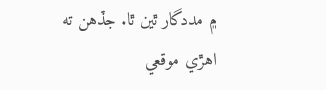۾ مددگار ٿين ٿا. جڏهن ته اهڙي موقعي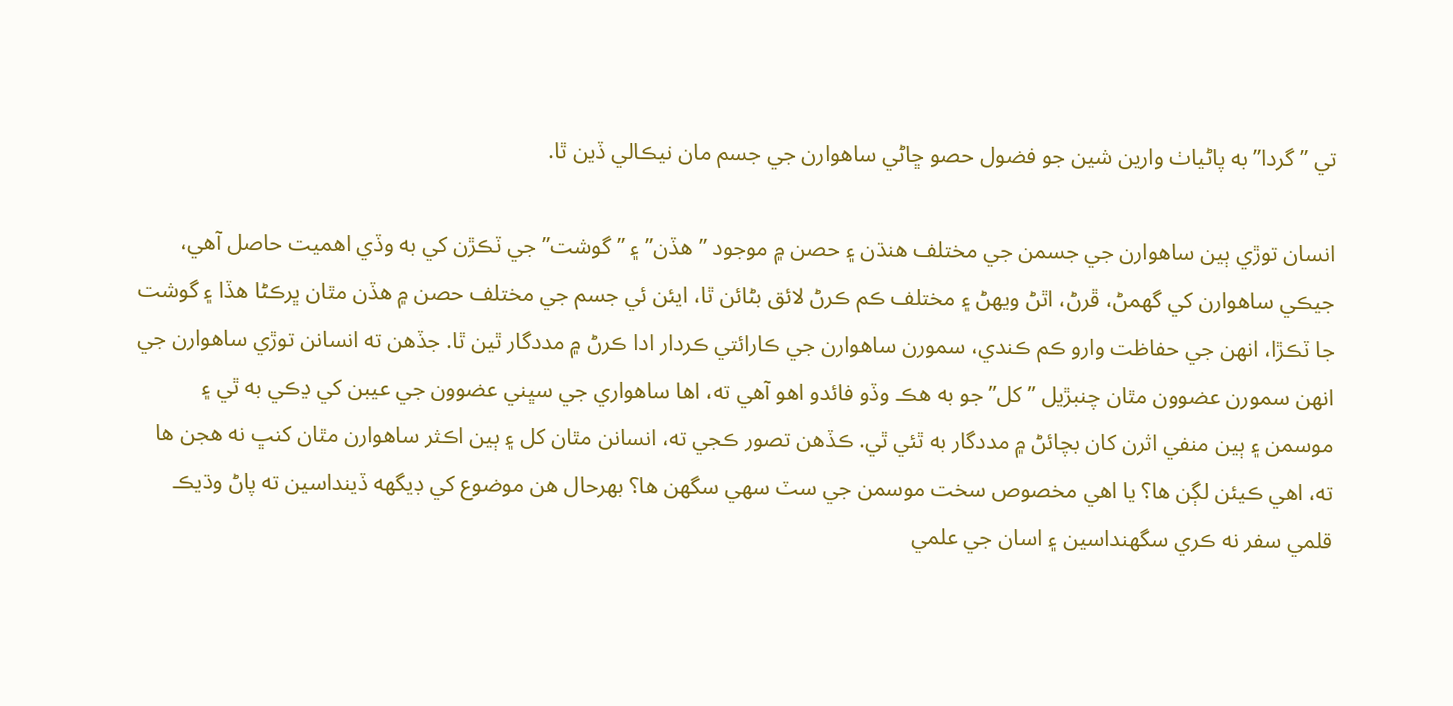تي ”گردا” به پاڻياٺ وارين شين جو فضول حصو ڇاڻي ساهوارن جي جسم مان نيڪالي ڏين ٿا.

انسان توڙي ٻين ساهوارن جي جسمن جي مختلف هنڌن ۽ حصن ۾ موجود ”هڏن” ۽ ”گوشت” جي ٽڪڙن کي به وڏي اهميت حاصل آهي، جيڪي ساهوارن کي گهمڻ، ڦرڻ، اٿڻ ويهڻ ۽ مختلف ڪم ڪرڻ لائق بڻائن ٿا، ايئن ئي جسم جي مختلف حصن ۾ هڏن مٿان ڀرڪڻا هڏا ۽ گوشت جا ٽڪڙا، انهن جي حفاظت وارو ڪم ڪندي، سمورن ساهوارن جي ڪارائتي ڪردار ادا ڪرڻ ۾ مددگار ٿين ٿا. جڏهن ته انسانن توڙي ساهوارن جي انهن سمورن عضوون مٿان چنبڙيل ”کل” جو به هڪ وڏو فائدو اهو آهي ته، اها ساهواري جي سڀني عضوون جي عيبن کي ڍڪي به ٿي ۽ موسمن ۽ ٻين منفي اثرن کان بچائڻ ۾ مددگار به ٿئي ٿي. ڪڏهن تصور ڪجي ته، انسانن مٿان کل ۽ ٻين اڪثر ساهوارن مٿان کنڀ نه هجن ها ته، اهي ڪيئن لڳن ها؟ يا اهي مخصوص سخت موسمن جي سٽ سهي سگهن ها؟ بهرحال هن موضوع کي ڊيگهه ڏينداسين ته پاڻ وڌيڪ قلمي سفر نه ڪري سگهنداسين ۽ اسان جي علمي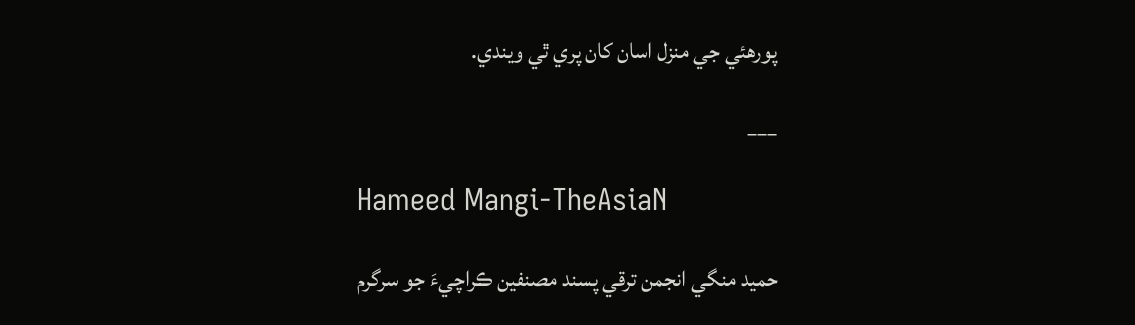پورهئي جي منزل اسان کان پري ٿي ويندي.

___

Hameed Mangi-TheAsiaN

حميد منگي انجمن ترقي پسند مصنفين ڪراچيءَ جو سرگرم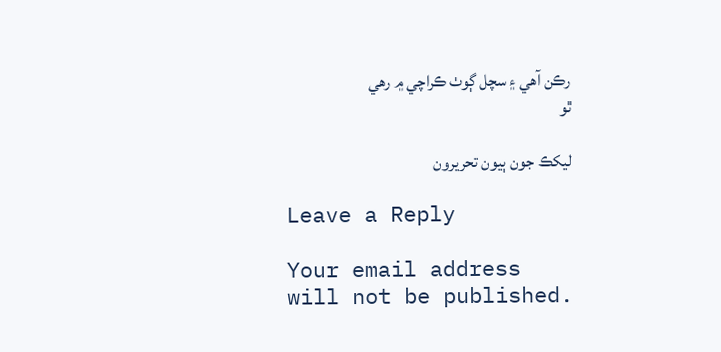رڪن آهي ۽ سچل ڳوٺ ڪراچي ۾ رھي ٿو

ليکڪ جون ٻيون تحريرون

Leave a Reply

Your email address will not be published.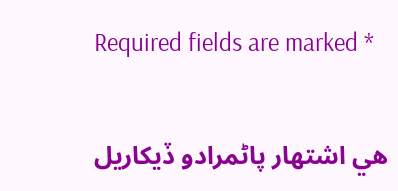Required fields are marked *

هي اشتهار پاڻمرادو ڏيکاريل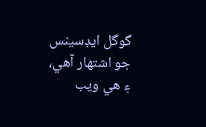گوگل ايڊسينس جو اشتهار آهي، ۽ هي ويب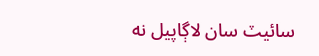سائيٽ سان لاڳاپيل نه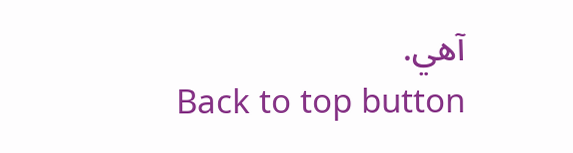آهي.
Back to top button